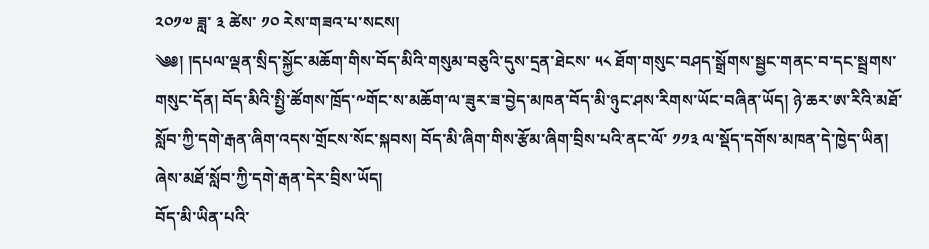༢༠༡༧ ཟླ་ ༣ ཚེས་ ༡༠ རེས་གཟའ་པ་སངས།
༄༅། །དཔལ་ལྡན་སྲིད་སྐྱོང་མཆོག་གིས་བོད་མིའི་གསུམ་བཅུའི་དུས་དྲན་ཐེངས་ ༥༨ ཐོག་གསུང་བཤད་སྒྲོགས་སྦྱང་གནང་བ་དང་སྦྲགས་གསུང་དོན། བོད་མིའི་སྤྱི་ཚོགས་ཁྲོད་༸གོང་ས་མཆོག་ལ་ཟུར་ཟ་བྱེད་མཁན་བོད་མི་ཉུང་ཤས་རིགས་ཡོང་བཞིན་ཡོད། ཉེ་ཆར་ཨ་རིའི་མཐོ་སློབ་ཀྱི་དགེ་རྒན་ཞིག་འདས་གྲོངས་སོང་སྐབས། བོད་མི་ཞིག་གིས་རྩོམ་ཞིག་བྲིས་པའི་ནང་ལོ་ ༡༡༣ ལ་སྡོད་དགོས་མཁན་དེ་ཁྱེད་ཡིན། ཞེས་མཐོ་སློབ་ཀྱི་དགེ་རྒན་དེར་བྲིས་ཡོད།
བོད་མི་ཡིན་པའི་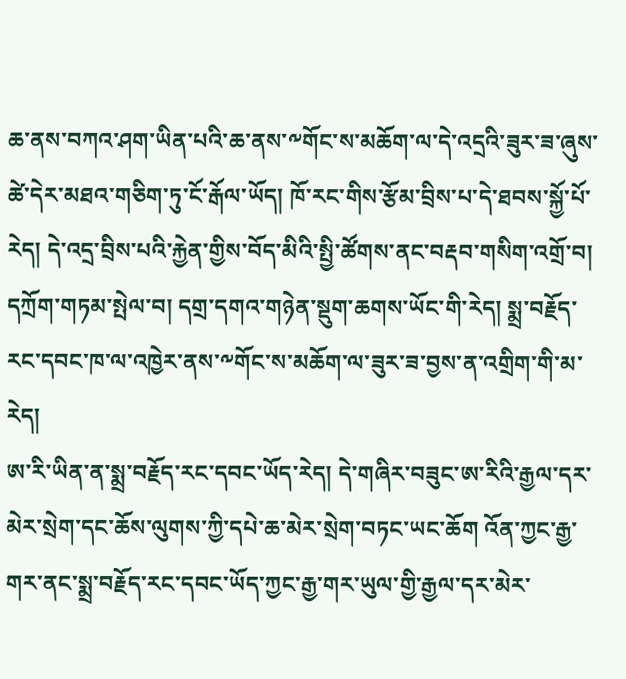ཆ་ནས་བཀའ་ཤག་ཡིན་པའི་ཆ་ནས་༸གོང་ས་མཆོག་ལ་དེ་འདྲའི་ཟུར་ཟ་ཞུས་ཚེ་དེར་མཐའ་གཅིག་ཏུ་ངོ་རྒོལ་ཡོད། ཁོ་རང་གིས་རྩོམ་བྲིས་པ་དེ་ཐབས་སྐྱོ་པོ་རེད། དེ་འདྲ་བྲིས་པའི་རྐྱེན་གྱིས་བོད་མིའི་སྤྱི་ཚོགས་ནང་བརྡབ་གསིག་འགྲོ་བ། དཀྲོག་གཏམ་སྤེལ་བ། དགྲ་དགའ་གཉེན་སྡུག་ཆགས་ཡོང་གི་རེད། སྨྲ་བརྗོད་རང་དབང་ཁ་ལ་འཁྱེར་ནས་༸གོང་ས་མཆོག་ལ་ཟུར་ཟ་བྱས་ན་འགྲིག་གི་མ་རེད།
ཨ་རི་ཡིན་ན་སྨྲ་བརྗོད་རང་དབང་ཡོད་རེད། དེ་གཞིར་བཟུང་ཨ་རིའི་རྒྱལ་དར་མེར་སྲེག་དང་ཆོས་ལུགས་ཀྱི་དཔེ་ཆ་མེར་སྲེག་བཏང་ཡང་ཆོག འོན་ཀྱང་རྒྱ་གར་ནང་སྨྲ་བརྗོད་རང་དབང་ཡོད་ཀྱང་རྒྱ་གར་ཡུལ་གྱི་རྒྱལ་དར་མེར་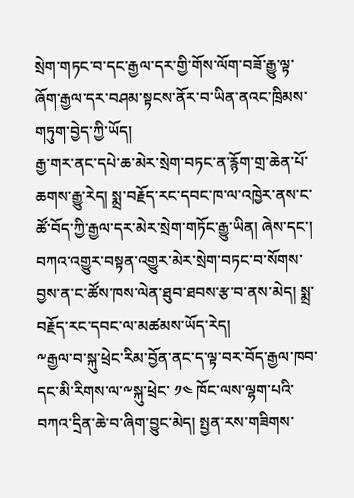སྲེག་གཏང་བ་དང་རྒྱལ་དར་གྱི་གོས་ལོག་བཟོ་རྒྱུ་ལྟ་ཞོག་རྒྱལ་དར་བཤམ་སྟངས་ནོར་བ་ཡིན་ནའང་ཁྲིམས་གཏུག་བྱེད་ཀྱི་ཡོད།
རྒྱ་གར་ནང་དཔེ་ཆ་མེར་སྲེག་བཏང་ན་རྙོག་གྲ་ཆེན་པོ་ཆགས་རྒྱུ་རེད། སྨྲ་བརྗོད་རང་དབང་ཁ་ལ་འཁྱེར་ནས་ང་ཚོ་བོད་ཀྱི་རྒྱལ་དར་མེར་སྲེག་གཏོང་རྒྱུ་ཡིན། ཞེས་དང་། བཀའ་འགྱུར་བསྟན་འགྱུར་མེར་སྲེག་བཏང་བ་སོགས་བྱས་ན་ང་ཚོས་ཁས་ལེན་ཐུབ་ཐབས་རྩ་བ་ནས་མེད། སྨྲ་བརྗོད་རང་དབང་ལ་མཚམས་ཡོད་རེད།
༸རྒྱལ་བ་སྐུ་ཕྲེང་རིམ་བྱོན་ནང་ད་ལྟ་བར་བོད་རྒྱལ་ཁབ་དང་མི་རིགས་ལ་༸སྐུ་ཕྲེང་ ༡༤ ཁོང་ལས་ལྷག་པའི་བཀའ་དྲིན་ཆེ་བ་ཞིག་བྱུང་མེད། སྤྱན་རས་གཟིགས་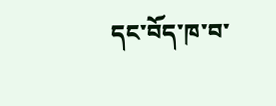དང་བོད་ཁ་བ་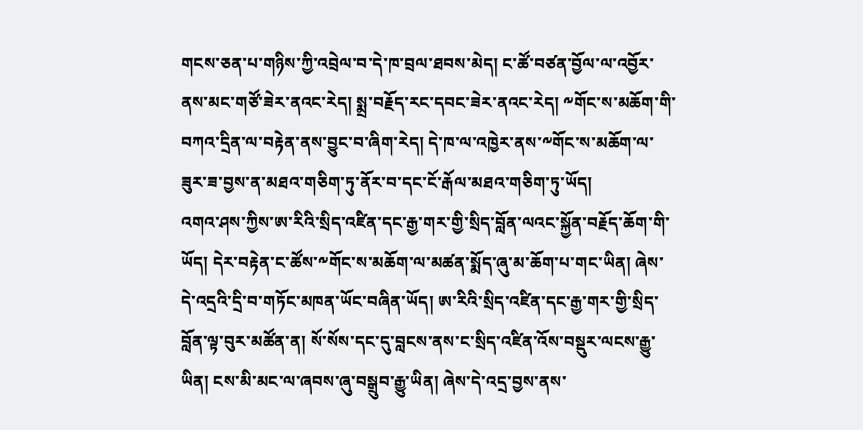གངས་ཅན་པ་གཉིས་ཀྱི་འབྲེལ་བ་དེ་ཁ་བྲལ་ཐབས་མེད། ང་ཚོ་བཙན་བྱོལ་ལ་འབྱོར་ནས་མང་གཙོ་ཟེར་ནའང་རེད། སྨྲ་བརྗོད་རང་དབང་ཟེར་ནའང་རེད། ༸གོང་ས་མཆོག་གི་བཀའ་དྲིན་ལ་བརྟེན་ནས་བྱུང་བ་ཞིག་རེད། དེ་ཁ་ལ་འཁྱེར་ནས་༸གོང་ས་མཆོག་ལ་ཟུར་ཟ་བྱས་ན་མཐའ་གཅིག་ཏུ་ནོར་བ་དང་ངོ་རྒོལ་མཐའ་གཅིག་ཏུ་ཡོད།
འགའ་ཤས་ཀྱིས་ཨ་རིའི་སྲིད་འཛིན་དང་རྒྱ་གར་གྱི་སྲིད་བློན་ལའང་སྐྱོན་བརྗོད་ཆོག་གི་ཡོད། དེར་བརྟེན་ང་ཚོས་༸གོང་ས་མཆོག་ལ་མཚན་སྨོད་ཞུ་མ་ཆོག་པ་གང་ཡིན། ཞེས་དེ་འདྲའི་དྲི་བ་གཏོང་མཁན་ཡོང་བཞིན་ཡོད། ཨ་རིའི་སྲིད་འཛིན་དང་རྒྱ་གར་གྱི་སྲིད་བློན་ལྟ་བུར་མཚོན་ན། སོ་སོས་དང་དུ་བླངས་ནས་ང་སྲིད་འཛིན་འོས་བསྡུར་ལངས་རྒྱུ་ཡིན། ངས་མི་མང་ལ་ཞབས་ཞུ་བསྒྲུབ་རྒྱུ་ཡིན། ཞེས་དེ་འདྲ་བྱས་ནས་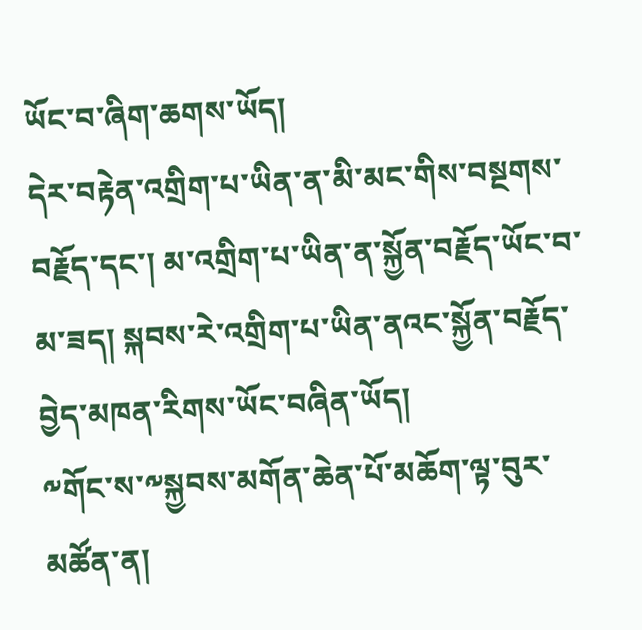ཡོང་བ་ཞིག་ཆགས་ཡོད།
དེར་བརྟེན་འགྲིག་པ་ཡིན་ན་མི་མང་གིས་བསྔགས་བརྗོད་དང་། མ་འགྲིག་པ་ཡིན་ན་སྐྱོན་བརྗོད་ཡོང་བ་མ་ཟད། སྐབས་རེ་འགྲིག་པ་ཡིན་ནའང་སྐྱོན་བརྗོད་བྱེད་མཁན་རིགས་ཡོང་བཞིན་ཡོད།
༸གོང་ས་༸སྐྱབས་མགོན་ཆེན་པོ་མཆོག་ལྟ་བུར་མཚོན་ན།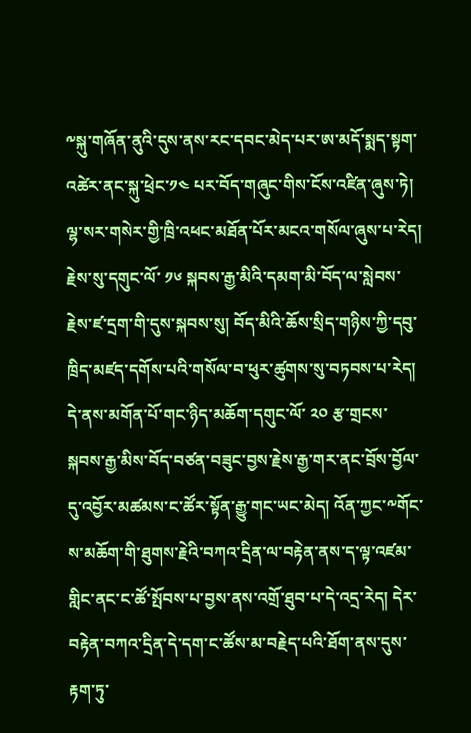༸སྐུ་གཞོན་ནུའི་དུས་ནས་རང་དབང་མེད་པར་ཨ་མདོ་སྨད་སྟག་འཚེར་ནང་སྐུ་ཕྲེང་༡༤ པར་བོད་གཞུང་གིས་ངོས་འཛིན་ཞུས་ཏེ། ལྷ་སར་གསེར་གྱི་ཁྲི་འཕང་མཐོན་པོར་མངའ་གསོལ་ཞུས་པ་རེད།
རྗེས་སུ་དགུང་ལོ་ ༡༦ སྐབས་རྒྱ་མིའི་དམག་མི་བོད་ལ་སླེབས་རྗེས་ཛ་དྲག་གི་དུས་སྐབས་སུ། བོད་མིའི་ཆོས་སྲིད་གཉིས་ཀྱི་དབུ་ཁྲིད་མཛད་དགོས་པའི་གསོལ་བ་ཕུར་ཚུགས་སུ་བཏབས་པ་རེད།
དེ་ནས་མགོན་པོ་གང་ཉིད་མཆོག་དགུང་ལོ་ ༢༠ རྩ་གྲངས་སྐབས་རྒྱ་མིས་བོད་བཙན་བཟུང་བྱས་རྗེས་རྒྱ་གར་ནང་བྲོས་བྱོལ་དུ་འབྱོར་མཚམས་ང་ཚོར་སྟོན་རྒྱུ་གང་ཡང་མེད། འོན་ཀྱང་༸གོང་ས་མཆོག་གི་ཐུགས་རྗེའི་བཀའ་དྲིན་ལ་བརྟེན་ནས་ད་ལྟ་འཛམ་གླིང་ནང་ང་ཚོ་སྤོབས་པ་བྱས་ནས་འགྲོ་ཐུབ་པ་དེ་འདྲ་རེད། དེར་བརྟེན་བཀའ་དྲིན་དེ་དག་ང་ཚོས་མ་བརྗེད་པའི་ཐོག་ནས་དུས་རྟག་ཏུ་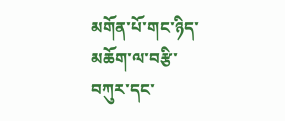མགོན་པོ་གང་ཉིད་མཆོག་ལ་བརྩི་བཀུར་དང་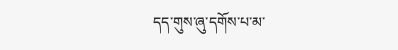དད་གུས་ཞུ་དགོས་པ་མ་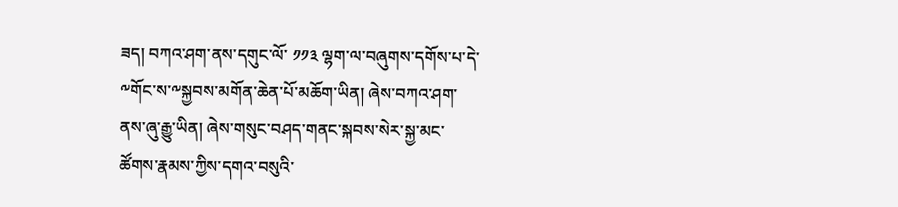ཟད། བཀའ་ཤག་ནས་དགུང་ལོ་ ༡༡༣ ལྷག་ལ་བཞུགས་དགོས་པ་དེ་༸གོང་ས་༸སྐྱབས་མགོན་ཆེན་པོ་མཆོག་ཡིན། ཞེས་བཀའ་ཤག་ནས་ཞུ་རྒྱུ་ཡིན། ཞེས་གསུང་བཤད་གནང་སྐབས་སེར་སྐྱ་མང་ཚོགས་རྣམས་ཀྱིས་དགའ་བསུའི་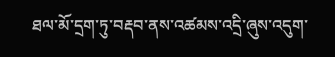ཐལ་མོ་དྲག་ཏུ་བརྡབ་ནས་འཚམས་འདྲི་ཞུས་འདུག་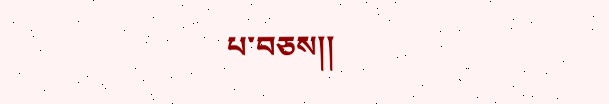པ་བཅས།།